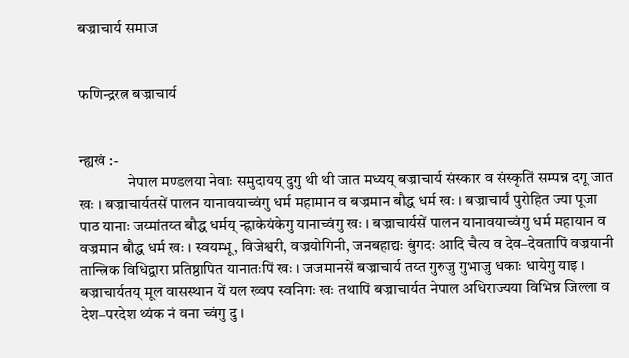बज्राचार्य समाज


फणिन्द्ररत्न बज्राचार्य


न्ह्यखं :-
                नेपाल मण्डलया नेवाः समुदायय् दुगु थी थी जात मध्यय् बज्राचार्य संस्कार व संस्कृतिं सम्पन्न दगू जात खः । बज्राचार्यतसें पालन यानावयाच्वंगु धर्म महामान व बज्रमान बौद्ध धर्म खः । बज्राचार्यं पुरोहित ज्या पूजा पाठ यानाः जय्मांतय्त बौद्ध धर्मय् न्ह्नाकेयंकेगु यानाच्वंगु खः । बज्राचार्यसें पालन यानावयाच्वंगु धर्म महायान व वज्रमान बौद्ध धर्म खः । स्वयम्भू, विजेश्वरी, वज्रयोगिनी, जनबहाद्यः बुंगदः आदि चैत्य व देव–देवतापिं वज्रयानी तान्त्रिक विधिद्वारा प्रतिष्ठापित यानातःपिं खः । जजमानसें बज्राचार्य तय्त गुरुजु गुभाजु धकाः धायेगु याइ । बज्राचार्यतय् मूल वासस्थान यें यल ख्वप स्वनिगः खः तथापिं बज्राचार्यत नेपाल अधिराज्यया विभिन्न जिल्ला व देश–परदेश थ्यंक नं वना च्वंगु दु ।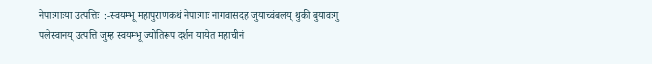नेपाःगाःया उत्पत्तिः  :-स्वयम्भू महापुराणकथं नेपाःगाः नागवासदह जुयाच्वंबलय् थुकी बुयावःगु पलेस्वानय् उत्पत्ति जुम्ह स्वयम्भू ज्योतिरूप दर्शन यायेत महाचीनं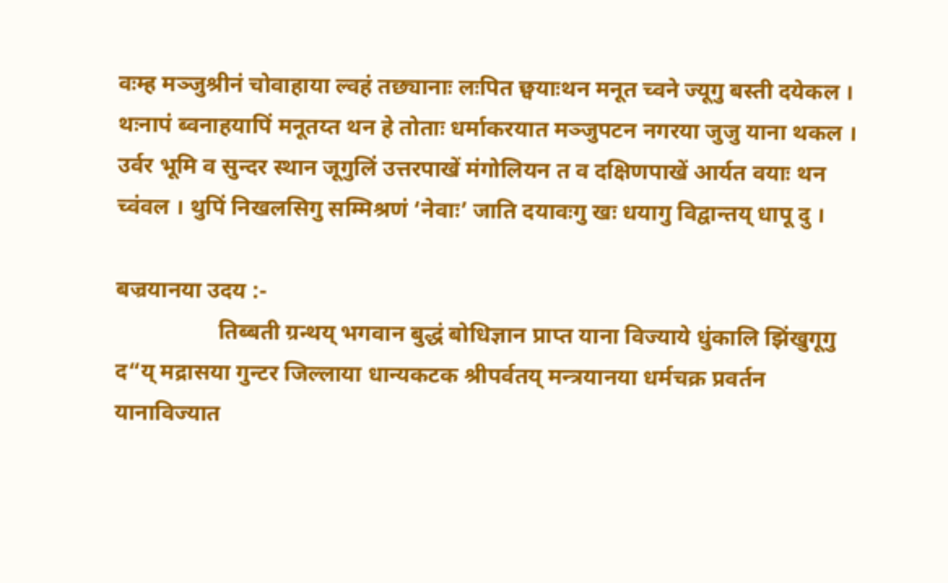वःम्ह मञ्जुश्रीनं चोवाहाया ल्वहं तछ्यानाः लःपित छ्वयाःथन मनूत च्वने ज्यूगु बस्ती दयेकल । थःनापं ब्वनाहयापिं मनूतय्त थन हे तोताः धर्माकरयात मञ्जुपटन नगरया जुजु याना थकल । उर्वर भूमि व सुन्दर स्थान जूगुलिं उत्तरपाखें मंगोलियन त व दक्षिणपाखें आर्यत वयाः थन च्वंवल । थुपिं निखलसिगु सम्मिश्रणं ‘नेवाः’ जाति दयावःगु खः धयागु विद्वान्तय् धापू दु ।

बज्रयानया उदय :-
                  तिब्बती ग्रन्थय् भगवान बुद्धं बोधिज्ञान प्राप्त याना विज्याये धुंकालि झिंखुगूगु द“य् मद्रासया गुन्टर जिल्लाया धान्यकटक श्रीपर्वतय् मन्त्रयानया धर्मचक्र प्रवर्तन यानाविज्यात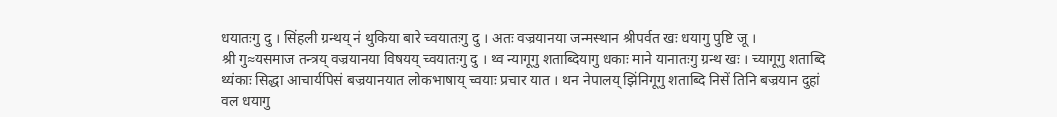धयातःगु दु । सिंहली ग्रन्थय् नं थुकिया बारे च्वयातःगु दु । अतः वज्रयानया जन्मस्थान श्रीपर्वत खः धयागु पुष्टि जू ।
श्री गु≈यसमाज तन्त्रय् वज्रयानया विषयय् च्वयातःगु दु । थ्व न्यागूगु शताब्दियागु धकाः माने यानातःगु ग्रन्थ खः । च्यागूगु शताब्दि थ्यंकाः सिद्धा आचार्यपिसं बज्रयानयात लोकभाषाय् च्वयाः प्रचार यात । थन नेपालय् झिंनिगूगु शताब्दि निसें तिनि बज्रयान दुहां वल धयागु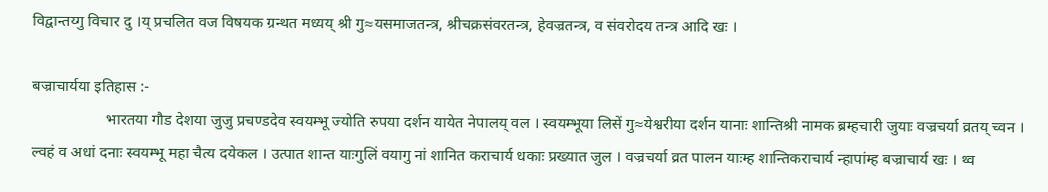विद्वान्तय्गु विचार दु ।य् प्रचलित वज विषयक ग्रन्थत मध्यय् श्री गु≈यसमाजतन्त्र, श्रीचक्रसंवरतन्त्र, हेवज्रतन्त्र, व संवरोदय तन्त्र आदि खः ।

बज्राचार्यया इतिहास :-
                   भारतया गौड देशया जुजु प्रचण्डदेव स्वयम्भू ज्योति रुपया दर्शन यायेत नेपालय् वल । स्वयम्भूया लिसें गु≈येश्वरीया दर्शन यानाः शान्तिश्री नामक ब्रम्हचारी जुयाः वज्रचर्या व्रतय् च्वन । ल्वहं व अधां दनाः स्वयम्भू महा चैत्य दयेकल । उत्पात शान्त याःगुलिं वयागु नां शानित कराचार्य धकाः प्रख्यात जुल । वज्रचर्या व्रत पालन याःम्ह शान्तिकराचार्य न्हापांम्ह बज्राचार्य खः । थ्व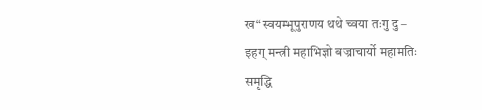ख“ स्वयम्भूपुराणय थथे च्वया तःगु दु –
इहग् मन्त्री महाभिज्ञो बज्राचार्यो महामतिः
समृद्धि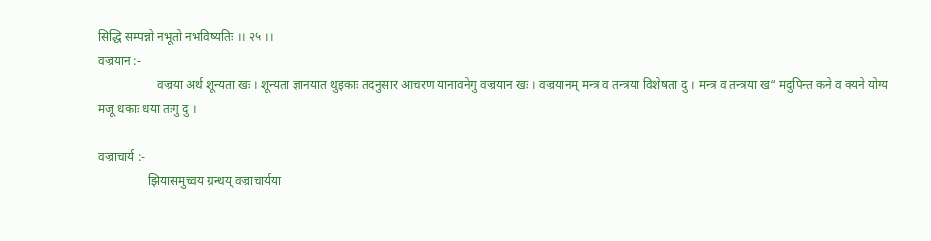सिद्धि सम्पन्नो नभूतो नभविष्यतिः ।। २५ ।।
वज्रयान :-
                   वज्रया अर्थ शून्यता खः । शून्यता ज्ञानयात थुइकाः तदनुसार आचरण यानावनेगु वज्रयान खः । वज्रयानम् मन्त्र व तन्त्रया विशेषता दु । मन्त्र व तन्त्रया ख“ मदुपिन्त कने व क्यने योग्य मजू धकाः धया तःगु दु ।

वज्राचार्य :-
                झियासमुच्वय ग्रन्थय् वज्राचार्यया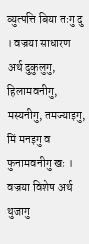व्युत्पत्ति बिया तःगु दु । वज्रया साधारण अर्थ दुकुलुगु, हिलामवनीगु, मस्यनीगु, तमज्याइगु, मिं मनइगु व फुनामवनीगु खः । वज्रया विशेष अर्थ थुजागु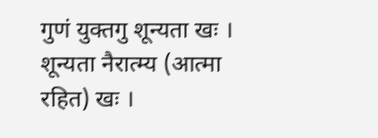गुणं युक्तगु शून्यता खः । शून्यता नैरात्म्य (आत्मा रहित) खः ।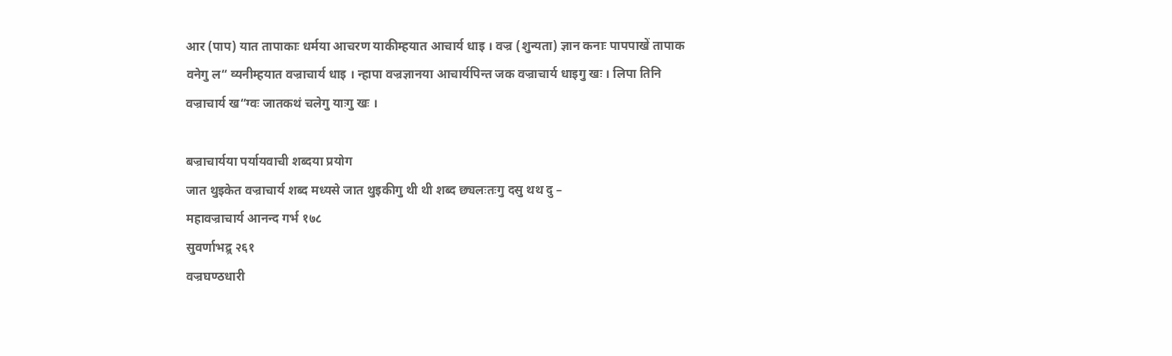आर (पाप) यात तापाकाः धर्मया आचरण याकीम्हयात आचार्य धाइ । वज्र (शुन्यता) ज्ञान कनाः पापपाखें तापाक वनेगु ल“ व्यनीम्हयात वज्राचार्य धाइ । न्हापा वज्रज्ञानया आचार्यपिन्त जक वज्राचार्य धाइगु खः । लिपा तिनि वज्राचार्य ख“ग्वः जातकथं चलेगु याःगु खः ।

बज्राचार्यया पर्यायवाची शब्दया प्रयोग
जात थुइकेत वज्राचार्य शब्द मध्यसे जात थुइकीगु थी थी शब्द छ्यलःतःगु दसु थथ दु –
महावज्राचार्य आनन्द गर्भ १७८
सुवर्णाभद्र्र २६१
वज्रघण्ठधारी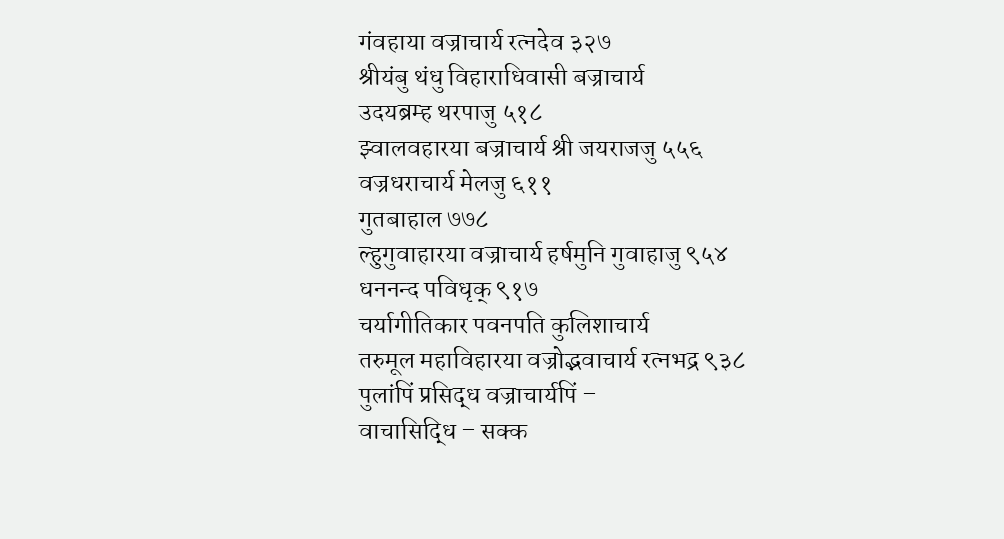गंवहाया वज्राचार्य रत्नदेव ३२७
श्रीयंबु थंधु विहाराधिवासी बज्राचार्य
उदयब्रम्ह थरपाजु ५१८
झ्वालवहारया बज्राचार्य श्री जयराजजु ५५६
वज्रधराचार्य मेलजु ६११
गुतबाहाल ७७८
ल्हुगुवाहारया वज्राचार्य हर्षमुनि गुवाहाजु ९५४
धननन्द पविधृक् ९१७
चर्यागीतिकार पवनपति कुलिशाचार्य
तरुमूल महाविहारया वज्रोद्भवाचार्य रत्नभद्र ९३८
पुलांपिं प्रसिद्ध वज्राचार्यपिं –
वाचासिद्धि – सक्क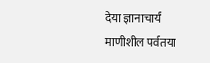देया ज्ञानाचार्यं माणीशील पर्वतया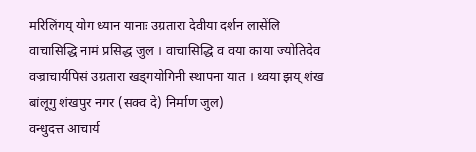मरिलिंगय् योग ध्यान यानाः उग्रतारा देवीया दर्शन लासेंलि वाचासिद्धि नामं प्रसिद्ध जुल । वाचासिद्धि व वया काया ज्योतिदेव वज्राचार्यपिसं उग्रतारा खड्गयोगिनी स्थापना यात । थ्वया झय् शंख बांलूगु शंखपुर नगर (सक्व दे) निर्माण जुल)
वन्धुदत्त आचार्य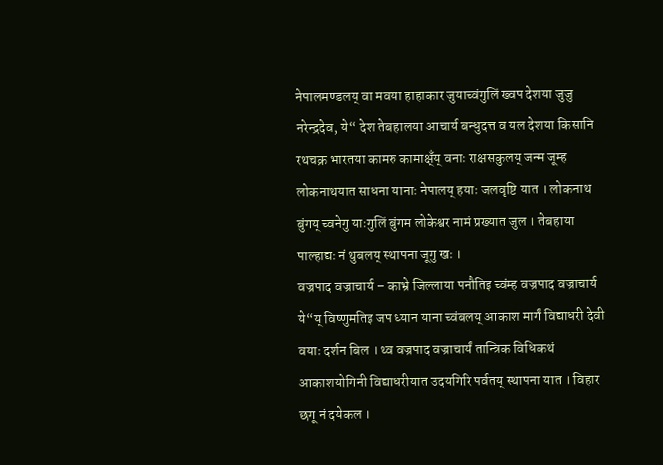नेपालमण्डलय् वा मवया हाहाकार जुयाच्वंगुलिं ख्वप देशया जुजु नरेन्द्रदेव, ये“ देश तेबहालया आचार्य बन्धुदत्त व यल देशया किसानि रथचक्र भारतया कामरु कामाक्ष्ँय् वनाः राक्षसकुलय् जन्म जूम्ह लोकनाथयात साधना यानाः नेपालय् हयाः जलवृष्टि यात । लोकनाथ बुंगय् च्वनेगु याःगुलिं बुंगम लोकेश्वर नामं प्रख्यात जुल । तेबहाया पाल्हाद्यः नं थुबलय् स्थापना जूगु खः ।
वज्रपाद वज्राचार्य – काभ्रे जिल्लाया पनौतिइ च्वंम्ह वज्रपाद वज्राचार्य ये“य् विष्णुमतिइ जप ध्यान याना च्वंबलय् आकाश मार्गं विद्याधरी देवी वयाः दर्शन बिल । थ्व वज्रपाद वज्राचार्यं तान्त्रिक विधिकथं आकाशयोगिनी विद्याधरीयात उदयगिरि पर्वतय् स्थापना यात । विहार छगू नं दयेकल ।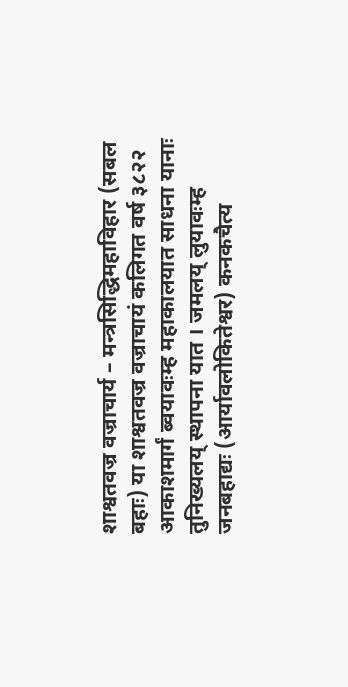शाश्वतवज्र वज्राचार्य – मन्त्रसिद्धिमहाविहार (सबल बहाः) या शाश्वतवज्र वज्राचायं कलिगत वर्ष ३८२२ आकाशमार्गं ब्वयावःम्ह महाकालयात साधना यानाः तुनिख्यलय् स्थापना यात । जमलय् लुयावःम्ह जनबहाद्यः (आर्यावलोकितेश्वर) कनकचैत्य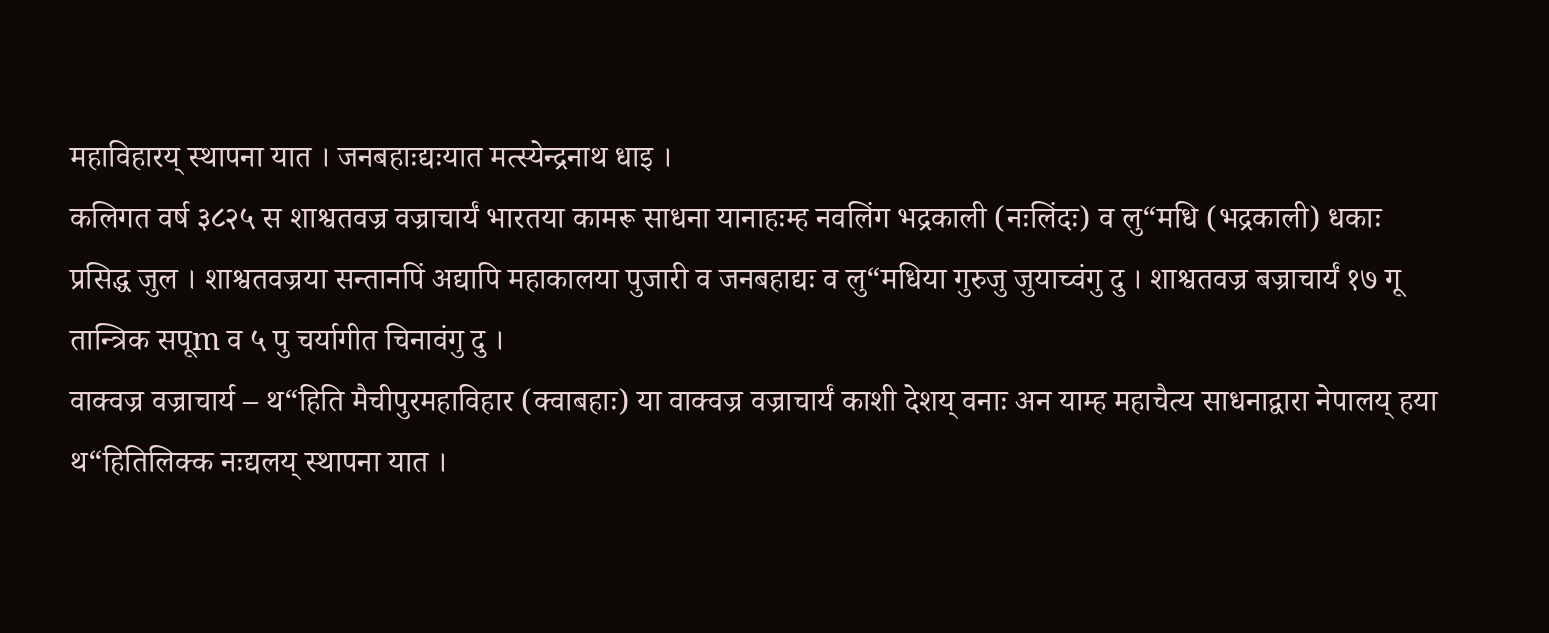महाविहारय् स्थापना यात । जनबहाःद्यःयात मत्स्येन्द्रनाथ धाइ ।
कलिगत वर्ष ३८२५ स शाश्वतवज्र वज्राचार्यं भारतया कामरू साधना यानाहःम्ह नवलिंग भद्रकाली (नःलिंदः) व लु“मधि (भद्रकाली) धकाः प्रसिद्ध जुल । शाश्वतवज्रया सन्तानपिं अद्यापि महाकालया पुजारी व जनबहाद्यः व लु“मधिया गुरुजु जुयाच्वंगु दु । शाश्वतवज्र बज्राचार्यं १७ गू तान्त्रिक सपूm व ५ पु चर्यागीत चिनावंगु दु ।
वाक्वज्र वज्राचार्य – थ“हिति मैचीपुरमहाविहार (क्वाबहाः) या वाक्वज्र वज्राचार्यं काशी देशय् वनाः अन याम्ह महाचैत्य साधनाद्वारा नेपालय् हया थ“हितिलिक्क नःद्यलय् स्थापना यात ।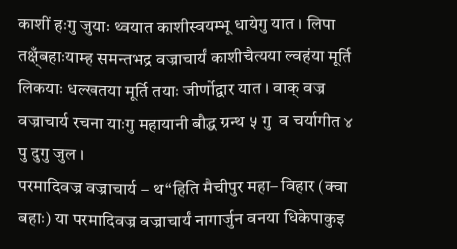काशीं हःगु जुयाः थ्वयात काशीस्वयम्भू धायेगु यात । लिपा तक्ष्ँबहाःयाम्ह समन्तभद्र वज्राचार्यं काशीचैत्यया ल्वहंया मूर्ति लिकयाः धल्खतया मूर्ति तयाः जीर्णोद्वार यात । वाक् वज्र वज्राचार्य रचना याःगु महायानी बौद्ध ग्रन्थ ५ गु  व चर्यागीत ४ पु दुगु जुल ।
परमादिवज्र वज्राचार्य – थ“हिति मैचीपुर महा– विहार (क्वा बहाः) या परमादिवज्र वज्राचार्यं नागार्जुन वनया धिकेपाकुइ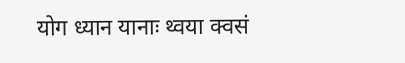योग ध्यान यानाः थ्वया क्वसं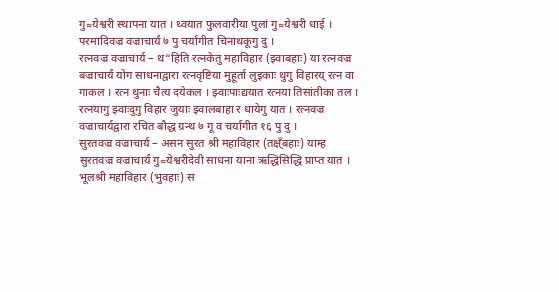गु≈येश्वरी स्थापना यात । थ्वयात फुलवारीया पुलां गु≈येश्वरी धाई । परमादिवज्र वज्राचार्यं ७ पु चर्यागीत चिनाथकूगु दु ।
रत्नवज्र वज्राचार्य – थ“हिति रत्नकेतु महाविहार (झ्वाबहाः) या रत्नवज्र बज्राचार्यं योग साधनाद्वारा रत्नवृष्टिया मुहूर्ता लुइकाः थुगु विहारय् रत्न वा गाकल । रत्न थुनाः चैत्य दयेकल । झ्वाःपाःद्ययात रत्नया तिसांतीका तल । रत्नयागु झ्वाःदुगु विहार जुयाः झ्वालबाहा र धायेगु यात । रत्नवज्र वज्राचार्यद्वारा रचित बौद्ध ग्रन्थ ७ गू व चर्यागीत १६ पु दु ।
सुरतवज्र वज्राचार्य – असन सुरत श्री महाविहार (तक्ष्ँबहाः) याम्ह सुरतवज्र वज्राचार्यं गु≈येश्वरीदेवी साधना याना ऋद्धिसिद्धि प्राप्त यात । भूलश्री महाविहार (भुवहाः) स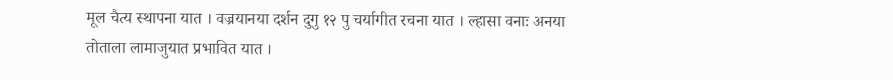मूल चैत्य स्थापना यात । वज्रयानया दर्शन दुगु १२ पु चर्यागीत रचना यात । ल्हासा वनाः अनया तोताला लामाजुयात प्रभावित यात ।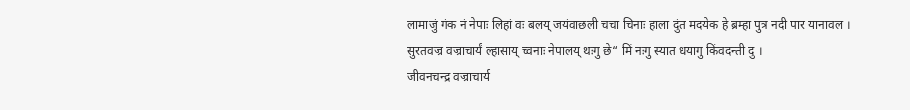लामाजुं गंक नं नेपाः लिहां वः बलय् जयंवाछली चचा चिनाः हाला दुंत मदयेक हे ब्रम्हा पुत्र नदी पार यानावल । सुरतवज्र वज्राचार्यं ल्हासाय् च्वनाः नेपालय् थःगु छे“ मिं नःगु स्यात धयागु किंवदन्ती दु ।
जीवनचन्द्र वज्राचार्य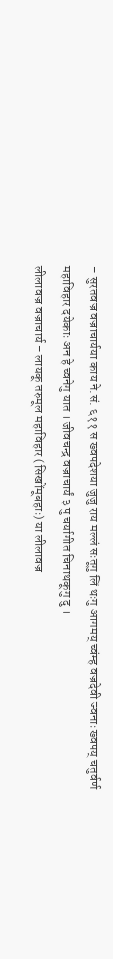– सुरतवज्र वज्राचार्यया काय ने.सं. ६११ स ख्वपदेशया जुजु राय मल्लं सःतूगु लिं थःगु आगमय् च्वंम्ह वज्रदेवी ज्वनाः ख्वपय् चतुर्वर्ण महाविहार दयेकाः अन हे च्वनेगु यात । जीवचन्द्र वज्राचार्यं ३ पु चर्यागीत चिनाथकूगु दु ।
लीलावज्र वज्राचार्य – लायकू तरुमूल महाविहार (सिखोंमूबहाः) या लीलावज्र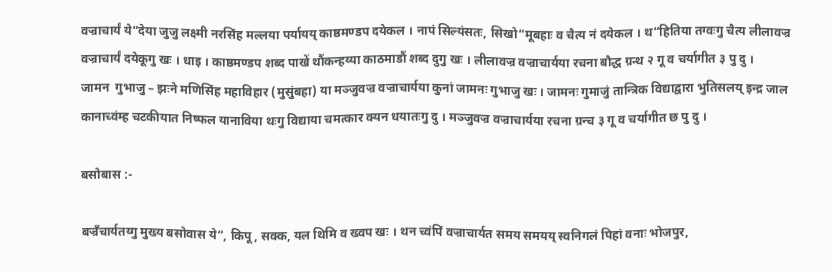वज्राचार्यं ये“देया जुजु लक्ष्मी नरसिंह मल्लया पर्यायय् काष्ठमण्डप दयेकल । नापं सिल्यंसतः, सिखो“मूबहाः व चैत्य नं दयेकल । थ“हितिया तग्वःगु चैत्य लीलावज्र वज्राचार्यं दयेकूगु खः । धाइ । काष्ठमण्डप शब्द पाखें थौंकन्हय्या काठमाडौं शब्द दुगु खः । लीलावज्र वज्राचार्यया रचना बौद्ध ग्रन्थ २ गू व चर्यागीत ३ पु दु ।
जामन  गुभाजु – झःने मणिसिंह महाविहार (मुसुंबहा) या मञ्जुवज्र वज्राचार्यया कुनां जामनः गुभाजु खः । जामनः गुमाजुं तान्त्रिक विद्याद्वारा भुतिसलय् इन्द्र जाल कानाच्वंम्ह चटकीयात निष्फल यानाविया थःगु विद्याया चमत्कार क्यन धयातःगु दु । मञ्जुवज्र वज्राचार्यया रचना ग्रन्च ३ गू व चर्यागीत छ पु दु ।

बसोबास :-

बज्रँचार्यतय्गु मुख्य बसोवास ये“, किपू, सक्क, यल थिमि व ख्वप खः । थन च्वंपिं वज्राचार्यत समय समयय् स्वनिगलं पिहां वनाः भोजपुर,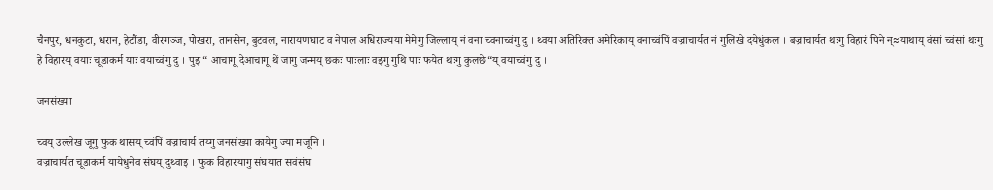चैनपुर, धनकुटा, धरान, हेटौंडा, वीरगञ्ज, पोखरा, तानसेन, बुटवल, नारायणघाट व नेपाल अधिराज्यया मेमेगु जिल्लाय् नं वना च्वनाच्वंगु दु । थ्वया अतिरिक्त अमेरिकाय् वनाच्वंपिं वज्राचार्यत नं गुलिखे दयेधुंकल । बज्राचार्यत थःगु विहारं पिने न्≈याथाय् वंसां च्वंसां थःगु हे विहारय् वयाः चूडाकर्म याः वयाच्वंगु दु । पुइ“ आचागू देआचागू थें जागु जन्मय् छकः पाःलाः वइगु गुथि पाः फयेत थःगु कुलछे“य् वयाच्वंगु दु ।

जनसंख्या

च्वय् उल्लेख जूगु फुक थासय् च्वंपिं वज्राचार्य तय्गु जनसंख्या कायेगु ज्या मजूनि ।
वज्राचार्यत चूडाकर्म यायेधुनेव संघय् दुथ्वाइ । फुक विहारयागु संघयात सवंसंघ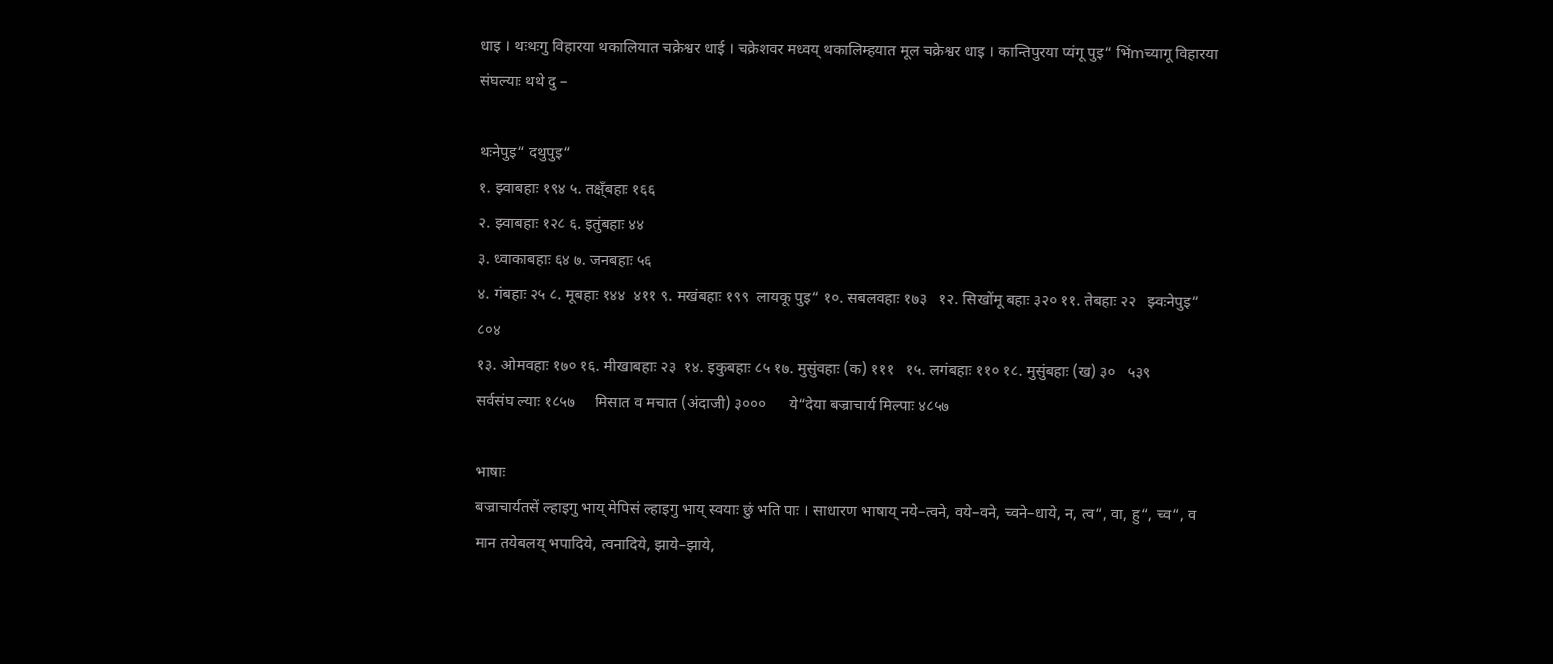धाइ । थःथःगु विहारया थकालियात चक्रेश्वर धाई । चक्रेशवर मध्वय् थकालिम्हयात मूल चक्रेश्वर धाइ । कान्तिपुरया प्यंगू पुइ“ भिंmच्यागू विहारया संघल्याः थथे दु –

थःनेपुइ“ दथुपुइ“
१. झ्वाबहाः १९४ ५. तक्ष्ँबहाः १६६
२. झ्वाबहाः १२८ ६. इतुंबहाः ४४
३. ध्वाकाबहाः ६४ ७. जनबहाः ५६
४. गंबहाः २५ ८. मूबहाः १४४  ४११ ९. मखंबहाः १९९  लायकू पुइ“ १०. सबलवहाः १७३   १२. सिखोंमू बहाः ३२० ११. तेबहाः २२   झ्वःनेपुइ“ ८०४
१३. ओमवहाः १७० १६. मीखाबहाः २३  १४. इकुबहाः ८५ १७. मुसुंवहाः (क) १११   १५. लगंबहाः ११० १८. मुसुंबहाः (ख) ३०   ५३९
सर्वसंघ ल्याः १८५७     मिसात व मचात (अंदाजी) ३०००      ये“देया बज्राचार्य मिल्पाः ४८५७

भाषाः
बज्राचार्यतसें ल्हाइगु भाय् मेपिसं ल्हाइगु भाय् स्वयाः छुं भति पाः । साधारण भाषाय् नये–त्वने, वये–वने, च्वने–धाये, न, त्व“, वा, हु“, च्व“, व मान तयेबलय् भपादिये, त्वनादिये, झाये–झाये,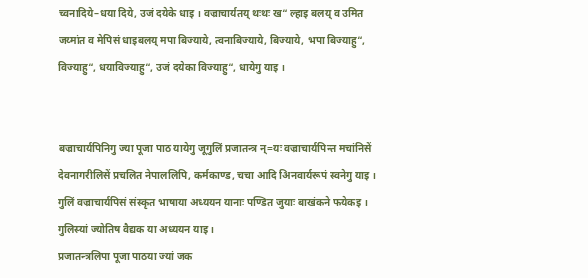च्वनादिये–धया दिये, उजं दयेके धाइ । वज्राचार्यतय् थःथः ख“ ल्हाइ बलय् व उमित जय्मांत व मेपिसं धाइबलय् मपा बिज्याये, त्वनाबिज्याये, बिज्याये, भपा बिज्याहु“, विज्याहु“, धयाविज्याहु“, उजं दयेका विज्याहु“, धायेगु याइ ।


बज्राचार्यपिनिगु ज्या पूजा पाठ यायेगु जूगुलिं प्रजातन्त्र न्≈यः वज्राचार्यपिन्त मचांनिसें देवनागरीलिसें प्रचलित नेपाललिपि, कर्मकाण्ड, चचा आदि अिनवार्यरूपं स्वनेगु याइ । गुलिं वज्राचार्यपिसं संस्कृत भाषाया अध्ययन यानाः पण्डित जुयाः बाखंकने फयेकइ । गुलिस्यां ज्योतिष वैद्यक या अध्ययन याइ ।
प्रजातन्त्रलिपा पूजा पाठया ज्यां जक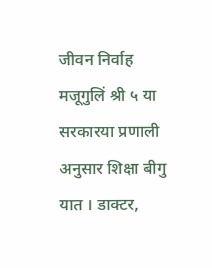जीवन निर्वाह मजूगुलिं श्री ५ या सरकारया प्रणाली अनुसार शिक्षा बीगु यात । डाक्टर,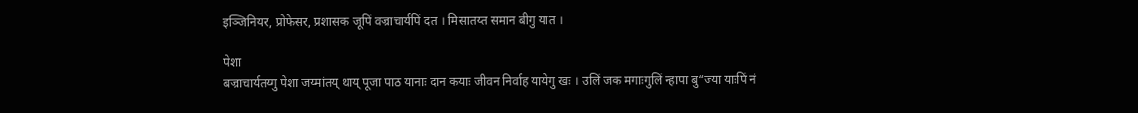इञ्जिनियर, प्रोफेसर, प्रशासक जूपिं वज्राचार्यपिं दत । मिसातय्त समान बीगु यात ।

पेशा
बज्राचार्यतय्गु पेशा जय्मांतय् थाय् पूजा पाठ यानाः दान कयाः जीवन निर्वाह यायेगु खः । उलिं जक मगाःगुलिं न्हापा बु“ज्या याःपिं नं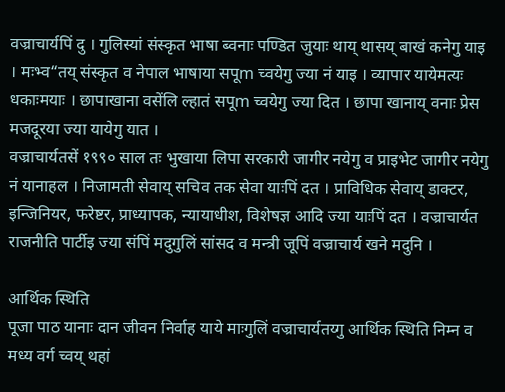वज्राचार्यपिं दु । गुलिस्यां संस्कृत भाषा ब्वनाः पण्डित जुयाः थाय् थासय् बाखं कनेगु याइ । मःभ्व“तय् संस्कृत व नेपाल भाषाया सपूm च्वयेगु ज्या नं याइ । व्यापार यायेमत्यः धकाःमयाः । छापाखाना वसेंलि ल्हातं सपूm च्वयेगु ज्या दित । छापा खानाय् वनाः प्रेस मजदूरया ज्या यायेगु यात ।
वज्राचार्यतसें १९९० साल तः भुखाया लिपा सरकारी जागीर नयेगु व प्राइभेट जागीर नयेगु नं यानाहल । निजामती सेवाय् सचिव तक सेवा याःपिं दत । प्राविधिक सेवाय् डाक्टर, इन्जिनियर, फरेष्टर, प्राध्यापक, न्यायाधीश, विशेषज्ञ आदि ज्या याःपिं दत । वज्राचार्यत राजनीति पार्टीइ ज्या संपिं मदुगुलिं सांसद व मन्त्री जूपिं वज्राचार्य खने मदुनि ।

आर्थिक स्थिति
पूजा पाठ यानाः दान जीवन निर्वाह याये माःगुलिं वज्राचार्यतय्गु आर्थिक स्थिति निम्न व मध्य वर्ग च्वय् थहां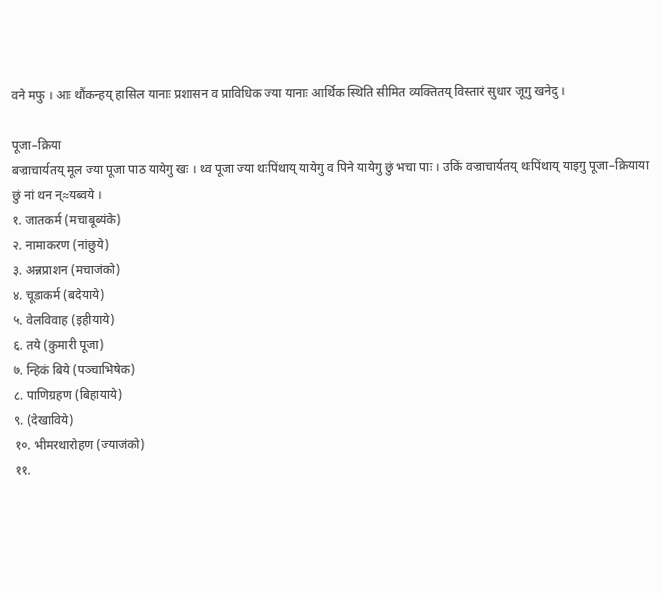वने मफु । आः थौंकन्हय् हासिल यानाः प्रशासन व प्राविधिक ज्या यानाः आर्थिक स्थिति सीमित व्यक्तितय् विस्तारं सुधार जूगु खनेदु ।

पूजा–क्रिया
बज्राचार्यतय् मूल ज्या पूजा पाठ यायेगु खः । थ्व पूजा ज्या थःपिंथाय् यायेगु व पिने यायेगु छुं भचा पाः । उकिं वज्राचार्यतय् थःपिंथाय् याइगु पूजा–क्रियाया छुं नां थन न्≈यब्वये ।
१. जातकर्म (मचाबूब्यंके)
२. नामाकरण (नांछुये)
३. अन्नप्राशन (मचाजंको)
४. चूडाकर्म (बदेयाये)
५. वेलविवाह (इहीयाये)
६. तये (कुमारी पूजा)
७. न्हिकं बिये (पञ्चाभिषेक)
८. पाणिग्रहण (बिहायाये)
९. (देखाविये)
१०. भीमरथारोहण (ज्याजंको)
११.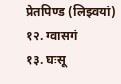प्रेतपिण्ड (लिझ्वयां)
१२. ग्वासगं
१३. घःसू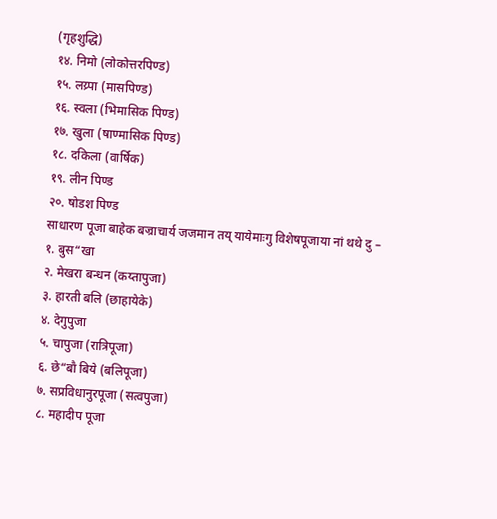(गृहशुद्धि)
१४. निमो (लोकोत्तरपिण्ड)
१५. लय्र्पा (मासपिण्ड)
१६. स्वला (भिमासिक पिण्ड)
१७. खुला (षाण्मासिक पिण्ड)
१८. दकिला (वार्षिक)
१९. लीन पिण्ड
२०. षोडश पिण्ड
साधारण पूजा बाहेक बज्राचार्य जजमान तय् यायेमाःगु विशेषपूजाया नां थथे दु –
१. बुस“खा
२. मेखरा बन्धन (कय्तापुजा)
३. हारती बलि (छाहायेके)
४. देगुपुजा
५. चापुजा (रात्रिपूजा)
६. छे“बौ बिये (बलिपूजा)
७. सप्रविधानुरपूजा (सत्वपुजा)
८. महादीप पूजा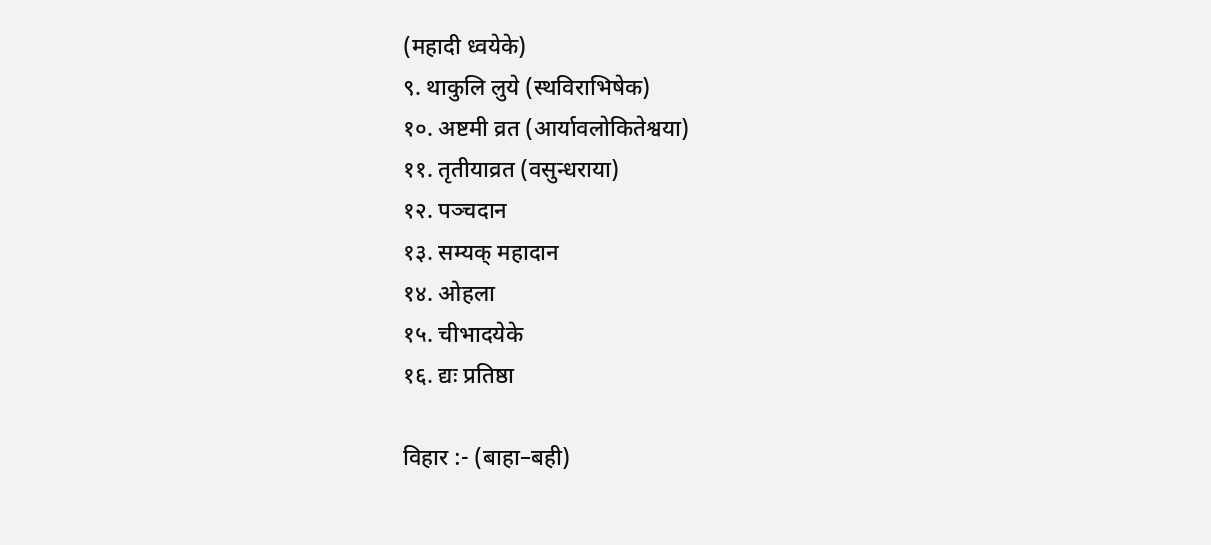(महादी ध्वयेके)
९. थाकुलि लुये (स्थविराभिषेक)
१०. अष्टमी व्रत (आर्यावलोकितेश्वया)
११. तृतीयाव्रत (वसुन्धराया)
१२. पञ्चदान
१३. सम्यक् महादान
१४. ओहला
१५. चीभादयेके
१६. द्यः प्रतिष्ठा

विहार :- (बाहा–बही)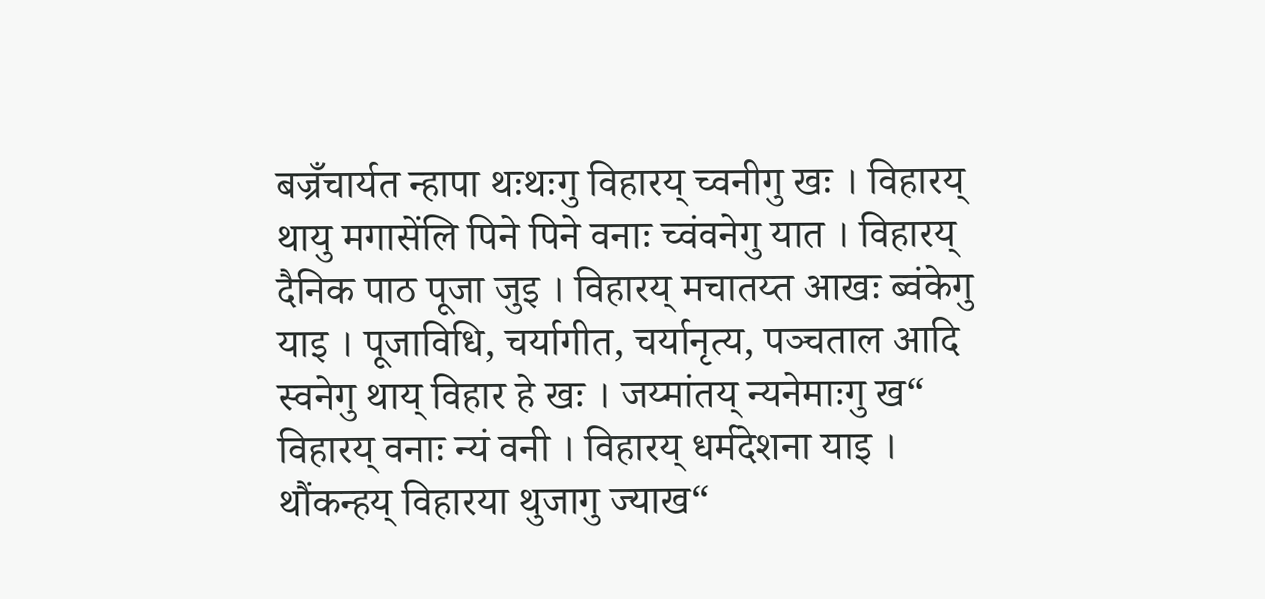बज्रँचार्यत न्हापा थःथःगु विहारय् च्वनीगु खः । विहारय् थायु मगासेंलि पिने पिने वनाः च्वंवनेगु यात । विहारय् दैनिक पाठ पूजा जुइ । विहारय् मचातय्त आखः ब्वंकेगु याइ । पूजाविधि, चर्यागीत, चर्यानृत्य, पञ्चताल आदि स्वनेगु थाय् विहार हे खः । जय्मांतय् न्यनेमाःगु ख“ विहारय् वनाः न्यं वनी । विहारय् धर्मदेशना याइ । थौंकन्हय् विहारया थुजागु ज्याख“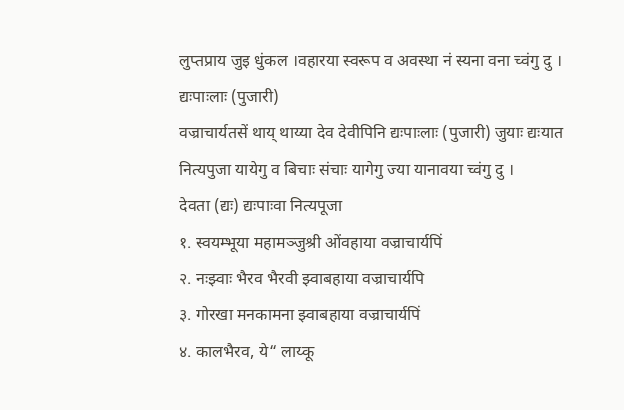लुप्तप्राय जुइ धुंकल ।वहारया स्वरूप व अवस्था नं स्यना वना च्वंगु दु ।
द्यःपाःलाः (पुजारी)
वज्राचार्यतसें थाय् थाय्या देव देवीपिनि द्यःपाःलाः (पुजारी) जुयाः द्यःयात नित्यपुजा यायेगु व बिचाः संचाः यागेगु ज्या यानावया च्वंगु दु ।
देवता (द्यः) द्यःपाःवा नित्यपूजा
१. स्वयम्भूया महामञ्जुश्री ओंवहाया वज्राचार्यपिं
२. नःझ्वाः भैरव भैरवी झ्वाबहाया वज्राचार्यपि
३. गोरखा मनकामना झ्वाबहाया वज्राचार्यपिं
४. कालभैरव, ये“ लाय्कू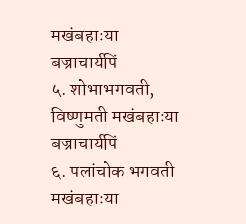मखंबहाःया बज्राचार्यपिं
५. शोभाभगवती, विष्णुमती मखंबहाःया बज्राचार्यपिं
६. पलांचोक भगवती मखंबहाःया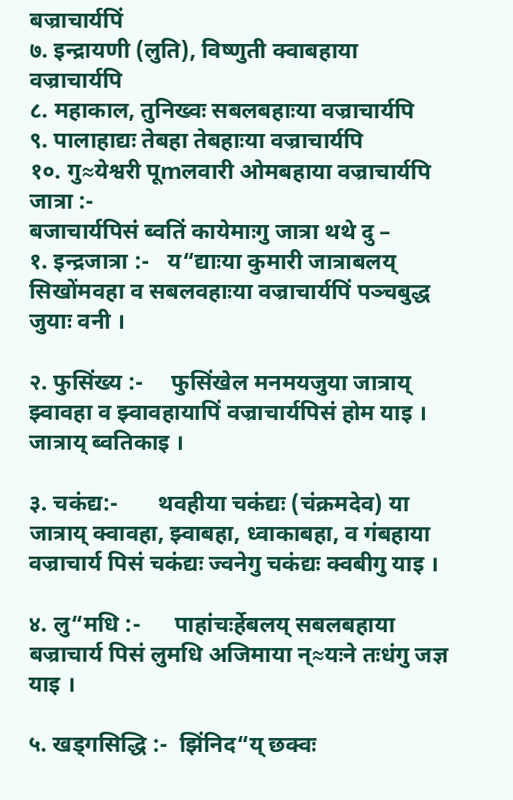बज्राचार्यपिं
७. इन्द्रायणी (लुति), विष्णुती क्वाबहाया वज्राचार्यपि
८. महाकाल, तुनिख्वः सबलबहाःया वज्राचार्यपि
९. पालाहाद्यः तेबहा तेबहाःया वज्राचार्यपि
१०. गु≈येश्वरी पूmलवारी ओमबहाया वज्राचार्यपि
जात्रा :-
बजाचार्यपिसं ब्वतिं कायेमाःगु जात्रा थथे दु –
१. इन्द्रजात्रा :-   य“द्याःया कुमारी जात्राबलय् सिखोंमवहा व सबलवहाःया वज्राचार्यपिं पञ्चबुद्ध जुयाः वनी ।

२. फुसिंख्य :-     फुसिंखेल मनमयजुया जात्राय् झ्वावहा व झ्वावहायापिं वज्राचार्यपिसं होम याइ । जात्राय् ब्वतिकाइ ।

३. चकंद्य:-       थवहीया चकंद्यः (चंक्रमदेव) या जात्राय् क्वावहा, झ्वाबहा, ध्वाकाबहा, व गंबहाया वज्राचार्य पिसं चकंद्यः ज्वनेगु चकंद्यः क्वबीगु याइ ।

४. लु“मधि :-      पाहांचःर्हेबलय् सबलबहाया बज्राचार्य पिसं लुमधि अजिमाया न्≈यःने तःधंगु जज्ञ याइ ।

५. खड्गसिद्धि :-  झिंनिद“य् छक्वः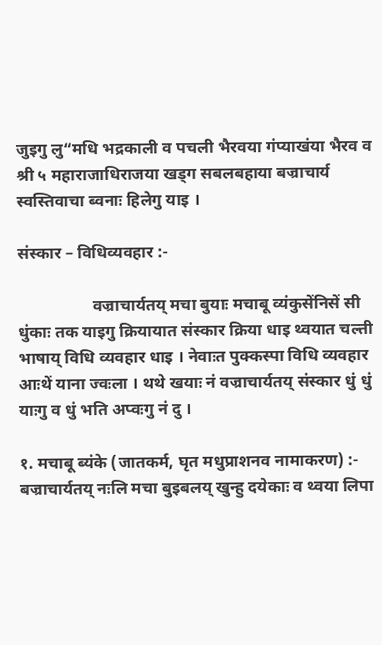जुइगु लु“मधि भद्रकाली व पचली भैरवया गंप्याखंया भैरव व श्री ५ महाराजाधिराजया खड्ग सबलबहाया बज्राचार्य स्वस्तिवाचा ब्वनाः हिलेगु याइ ।

संस्कार – विधिव्यवहार :-

                  वज्राचार्यतय् मचा बुयाः मचाबू व्यंकुसेंनिसें सी धुंकाः तक याइगु क्रियायात संस्कार क्रिया धाइ थ्वयात चल्ती भाषाय् विधि व्यवहार धाइ । नेवाःत पुक्कस्पा विधि व्यवहार आःथें याना ज्वःला । थथे खयाः नं वज्राचार्यतय् संस्कार धुं धुं याःगु व धुं भति अप्वःगु नं दु ।

१. मचाबू ब्यंके (जातकर्म, घृत मधुप्राशनव नामाकरण) :- बज्राचार्यतय् नःलि मचा बुइबलय् खुन्हु दयेकाः व थ्वया लिपा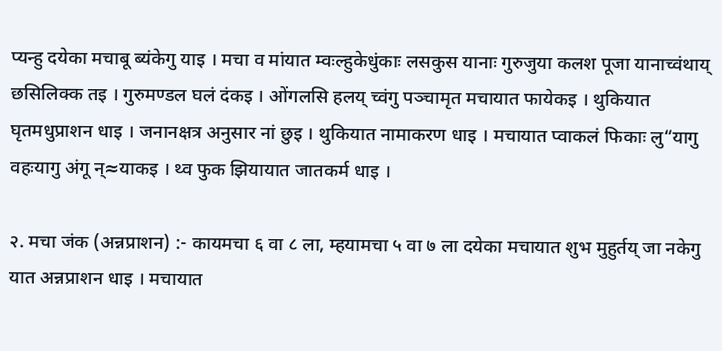प्यन्हु दयेका मचाबू ब्यंकेगु याइ । मचा व मांयात म्वःल्हुकेधुंकाः लसकुस यानाः गुरुजुया कलश पूजा यानाच्वंथाय् छसिलिक्क तइ । गुरुमण्डल घलं दंकइ । ओंगलसि हलय् च्वंगु पञ्चामृत मचायात फायेकइ । थुकियात घृतमधुप्राशन धाइ । जनानक्षत्र अनुसार नां छुइ । थुकियात नामाकरण धाइ । मचायात प्वाकलं फिकाः लु“यागु वहःयागु अंगू न्≈याकइ । थ्व फुक झियायात जातकर्म धाइ ।

२. मचा जंक (अन्नप्राशन) :- कायमचा ६ वा ८ ला, म्हयामचा ५ वा ७ ला दयेका मचायात शुभ मुहुर्तय् जा नकेगु यात अन्नप्राशन धाइ । मचायात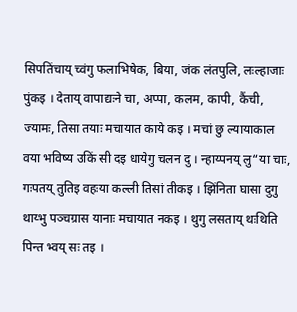सिपतिंचाय् च्वंगु फलाभिषेक, बिया, जंक लंतपुलि, लःल्हाजाः पुंकइ । देताय् वापाद्यःने चा, अप्पा, कलम, कापी, कैंची, ज्यामः, तिसा तयाः मचायात काये कइ । मचां छु ल्यायाकाल वया भविष्य उकिं सी दइ धायेगु चलन दु । न्हाय्पनय् लु“या चाः, गःपतय् तुतिइ वहःया कल्ली तिसां तीकइ । झिंनिता घासा दुगु थाय्भु पञ्चग्रास यानाः मचायात नकइ । थुगु लसताय् थःथिति पिन्त भ्वय् सः तइ ।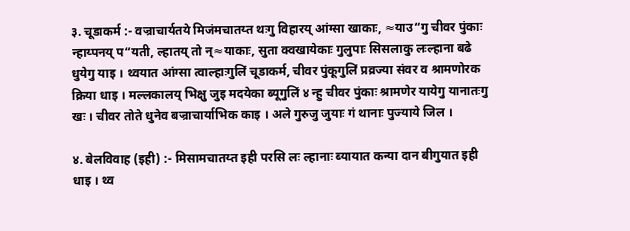३. चूडाकर्म :- वज्राचार्यतये मिजंमचातय्त थःगु विहारय् आंग्सा खाकाः, ≈याउ“गु चीवर पुंकाः न्हाय्पनय् प“यती, ल्हातय् तो न्≈याकाः, सुता क्वखायेकाः गुलुपाः सिसलाकु लःल्हाना बढे धुयेगु याइ । थ्वयात आंग्सा त्वाल्हाःगुलिं चूडाकर्म, चीवर पुंकूगुलिं प्रव्रज्या संवर व श्रामणोरक क्रिया धाइ । मल्लकालय् भिक्षु जुइ मदयेका ब्यूगुलिं ४ न्हु चीवर पुंकाः श्रामणेर यायेगु यानातःगु खः । चीवर तोते धुनेव बज्राचार्याभिक काइ । अले गुरुजु जुयाः गं थानाः पुज्याये जिल ।

४. बेलविवाह (इही) :- मिसामचातय्त इही परसि लः ल्हानाः ब्यायात कन्या दान बीगुयात इही धाइ । थ्व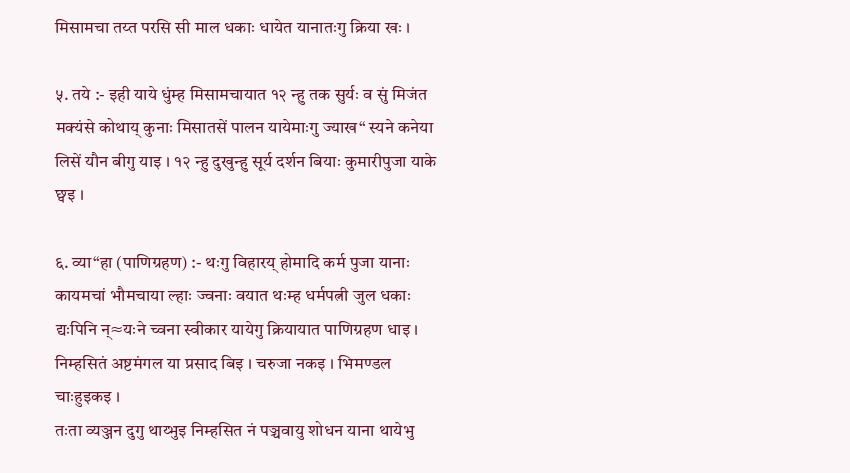मिसामचा तय्त परसि सी माल धकाः धायेत यानातःगु क्रिया खः ।

५. तये :- इही याये धुंम्ह मिसामचायात १२ न्हु तक सुर्यः व सुं मिजंत मक्यंसे कोथाय् कुनाः मिसातसें पालन यायेमाःगु ज्याख“ स्यने कनेया लिसें यौन बीगु याइ । १२ न्हु दुखुन्हु सूर्य दर्शन बियाः कुमारीपुजा याके छ्वइ ।

६. व्या“हा (पाणिग्रहण) :- थःगु विहारय् होमादि कर्म पुजा यानाः कायमचां भौमचाया ल्हाः ज्वनाः वयात थःम्ह धर्मपत्नी जुल धकाः द्यःपिनि न्≈यःने च्वना स्वीकार यायेगु क्रियायात पाणिग्रहण धाइ । निम्हसितं अष्टमंगल या प्रसाद बिइ । चरुजा नकइ । भिमण्डल चाःहुइकइ ।
तःता व्यञ्जन दुगु थाय्भुइ निम्हसित नं पञ्चवायु शोधन याना थायेभु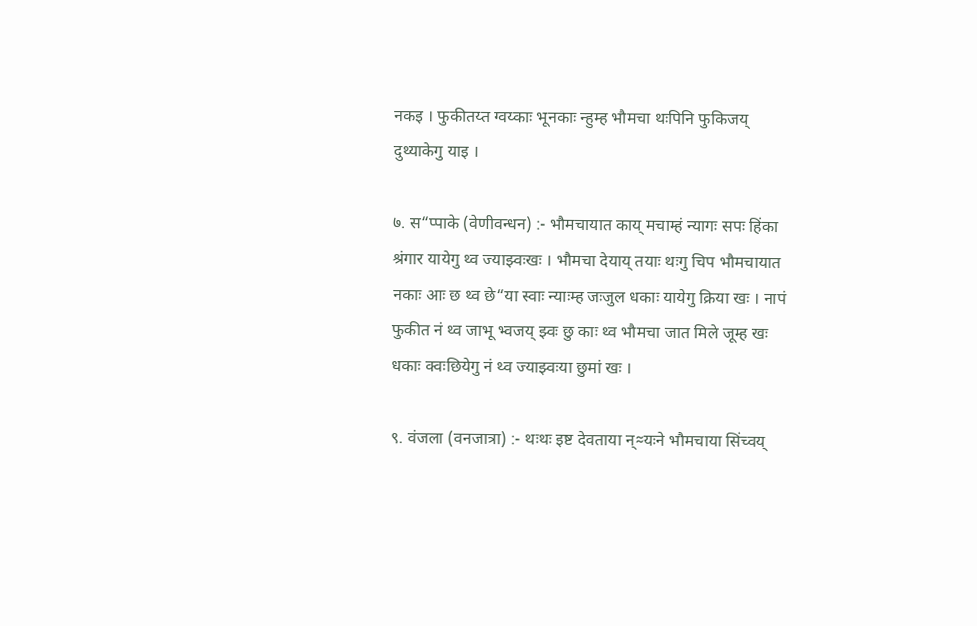नकइ । फुकीतय्त ग्वय्काः भूनकाः न्हुम्ह भौमचा थःपिनि फुकिजय् दुथ्याकेगु याइ ।

७. स“प्पाके (वेणीवन्धन) :- भौमचायात काय् मचाम्हं न्यागः सपः हिंका श्रंगार यायेगु थ्व ज्याझ्वःखः । भौमचा देयाय् तयाः थःगु चिप भौमचायात नकाः आः छ थ्व छे“या स्वाः न्याःम्ह जःजुल धकाः यायेगु क्रिया खः । नापं फुकीत नं थ्व जाभू भ्वजय् झ्वः छु काः थ्व भौमचा जात मिले जूम्ह खः धकाः क्वःछियेगु नं थ्व ज्याझ्वःया छुमां खः ।

९. वंजला (वनजात्रा) :- थःथः इष्ट देवताया न्≈यःने भौमचाया सिंच्वय्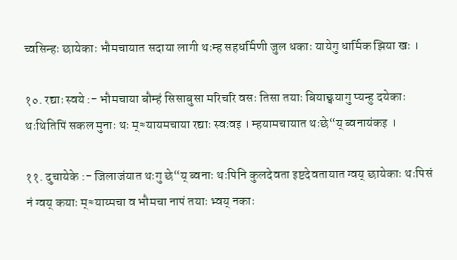च्वसिन्हः छायेकाः भौमचायात सदाया लागी थःम्ह सहधर्मिणी जुल धकाः यायेगु धार्मिक झिया खः ।

१०. रद्याः स्वये :- भौमचाया बौम्हं सिसाबुसा मरिचरि वसः तिसा तयाः बियाछ्वयागु प्यन्हु दयेकाः थःथितिपिं सकल मुनाः थः म्≈यायमचाया रद्याः स्वःवइ । म्हयामचायात थःछे“य् ब्वनायंकइ ।

११. दुचायेके :- जिलाजंयात थःगु छे“य् ब्वनाः थःपिनि कुलदेवता इष्टदेवतायात ग्वय् छायेकाः थःपिसं नं ग्वय् कयाः म्≈याय्मचा व भौमचा नापं तयाः भ्वय् नकाः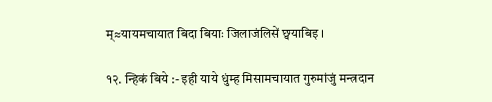म्≈यायमचायात बिदा बियाः जिलाजंलिसें छ्वयाबिइ ।

१२. न्हिकं बिये :- इही याये धुंम्ह मिसामचायात गुरुमांजुं मन्त्रदान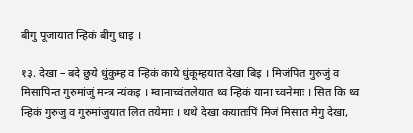बीगु पूजायात न्हिकं बीगु धाइ ।

१३. देखा – बदे छुये धुंकुम्ह व न्हिकं काये धुंकूम्हयात देखा बिइ । मिजंपित गुरुजुं व मिसापिन्त गुरुमांजुं मन्त्र न्यंकइ । म्वानाच्वंतलेयात थ्व न्हिकं याना च्वनेमाः । सित कि थ्व न्हिकं गुरुजु व गुरुमांजुयात लित तयेमाः । थथे देखा कयातःपिं मिजं मिसात मेगु देखा,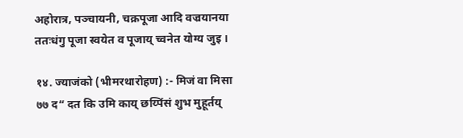अहोरात्र, पञ्चायनी, चक्रपूजा आदि वज्रयानया ततःधंगु पूजा स्वयेत व पूजाय् च्वनेत योग्य जुइ ।

१४. ज्याजंको (भीमरथारोहण) :- मिजं वा मिसा ७७ द“ दत कि उमि काय् छय्पिंसं शुभ मुहूर्तय्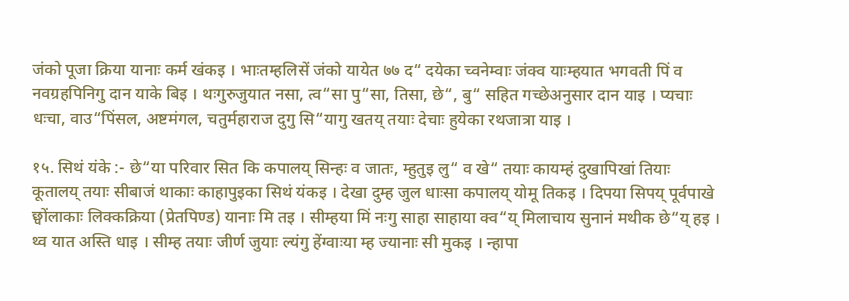जंको पूजा क्रिया यानाः कर्म खंकइ । भाःतम्हलिसें जंको यायेत ७७ द“ दयेका च्वनेम्वाः जंक्व याःम्हयात भगवती पिं व नवग्रहपिनिगु दान याके बिइ । थःगुरुजुयात नसा, त्व“सा पु“सा, तिसा, छे“, बु“ सहित गच्छेअनुसार दान याइ । प्यचाः धःचा, वाउ“पिंसल, अष्टमंगल, चतुर्महाराज दुगु सि“यागु खतय् तयाः देचाः हुयेका रथजात्रा याइ ।

१५. सिथं यंके :- छे“या परिवार सित कि कपालय् सिन्हः व जातः, म्हुतुइ लु“ व खे“ तयाः कायम्हं दुखापिखां तियाः कूतालय् तयाः सीबाजं थाकाः काहापुइका सिथं यंकइ । देखा दुम्ह जुल धाःसा कपालय् योमू तिकइ । दिपया सिपय् पूर्वपाखे छ्वोंलाकाः लिक्कक्रिया (प्रेतपिण्ड) यानाः मि तइ । सीम्हया मिं नःगु साहा साहाया क्व“य् मिलाचाय सुनानं मथीक छे“य् हइ । थ्व यात अस्ति धाइ । सीम्ह तयाः जीर्ण जुयाः ल्यंगु हेंग्वाःया म्ह ज्यानाः सी मुकइ । न्हापा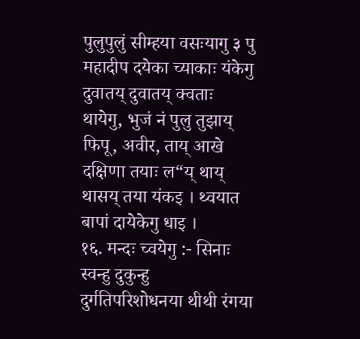पुलुपुलुं सीम्हया वसःयागु ३ पु महादीप दयेका च्याकाः यंकेगु दुवातय् दुवातय् क्वताः थायेगु, भुजं नं पुलु तुझाय् फिपू, अवीर, ताय् आखे दक्षिणा तयाः ल“य् थाय् थासय् तया यंकइ । थ्वयात बापां दायेकेगु धाइ ।
१६. मन्दः च्वयेगु :- सिनाः स्वन्हु दुकुन्हु दुर्गतिपरिशोधनया थीथी रंगया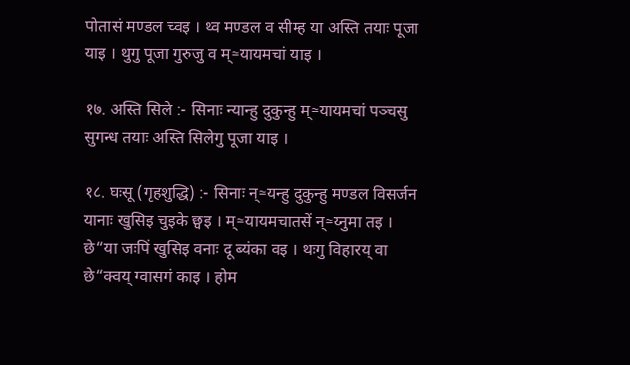पोतासं मण्डल च्वइ । थ्व मण्डल व सीम्ह या अस्ति तयाः पूजा याइ । थुगु पूजा गुरुजु व म्≈यायमचां याइ ।

१७. अस्ति सिले :- सिनाः न्यान्हु दुकुन्हु म्≈यायमचां पञ्चसु सुगन्ध तयाः अस्ति सिलेगु पूजा याइ ।

१८. घःसू (गृहशुद्धि) :- सिनाः न्≈यन्हु दुकुन्हु मण्डल विसर्जन यानाः खुसिइ चुइके छ्वइ । म्≈यायमचातसें न्≈य्नुमा तइ । छे“या जःपिं खुसिइ वनाः दू ब्यंका वइ । थःगु विहारय् वा छे“क्वय् ग्वासगं काइ । होम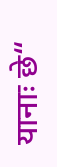यानाः छे“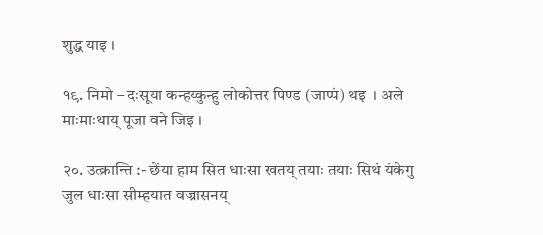शुद्ध याइ ।

१९. निमो – दःसूया कन्हय्कुन्हु लोकोत्तर पिण्ड (जाप्पं) थइ  । अले माःमाःथाय् पूजा वने जिइ ।

२०. उत्क्रान्ति :- छेंया हाम सित धाःसा खतय् तयाः तयाः सिथं यंकेगु जुल धाःसा सीम्हयात वज्रासनय्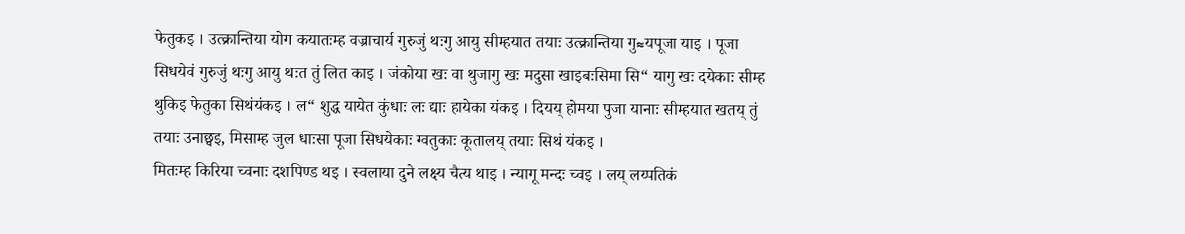फेतुकइ । उत्क्रान्तिया योग कयातःम्ह वज्राचार्य गुरुजुं थःगु आयु सीम्हयात तयाः उत्क्रान्तिया गु≈यपूजा याइ । पूजा सिधयेवं गुरुजुं थःगु आयु थःत तुं लित काइ । जंकोया खः वा थुजागु खः मदुसा खाइबःसिमा सि“ यागु खः दयेकाः सीम्ह थुकिइ फेतुका सिथंयंकइ । ल“ शुद्ध यायेत कुंधाः लः द्याः हायेका यंकइ । दियय् होमया पुजा यानाः सीम्हयात खतय् तुं तयाः उनाछ्वइ, मिसाम्ह जुल धाःसा पूजा सिधयेकाः ग्वतुकाः कूतालय् तयाः सिथं यंकइ ।
मितःम्ह किरिया च्वनाः दशपिण्ड थइ । स्वलाया दुने लक्ष्य चैत्य थाइ । न्यागू मन्दः च्वइ । लय् लय्पतिकं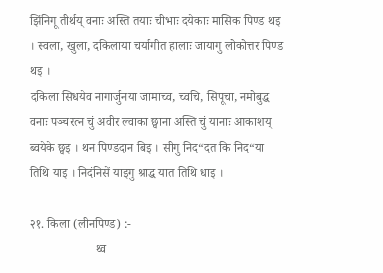झिंनिगू तीर्थय् वनाः अस्ति तयाः चीभाः दयेकाः मासिक पिण्ड थइ । स्वला, खुला, दकिलाया चर्यागीत हालाः जायागु लोकोत्तर पिण्ड थइ ।
दकिला सिधयेव नागार्जुनया जामाच्व, च्वचि, सिपूचा, नमोबुद्ध वनाः पञ्चरत्न चुं अवीर ल्वाका छ्वाना अस्ति चुं यानाः आकाशय् ब्वयेके छ्वइ । थन पिण्डदान बिइ । सीगु निद“दत कि निद“या तिथि याइ । निदंनिसें याइगु श्राद्ध यात तिथि धाइ ।

२१. किला (लीनपिण्ड) :-
                     थ्व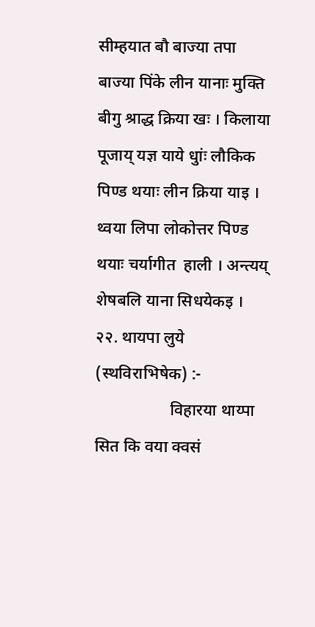सीम्हयात बौ बाज्या तपा बाज्या पिंके लीन यानाः मुक्ति बीगु श्राद्ध क्रिया खः । किलाया पूजाय् यज्ञ याये धुांः लौकिक पिण्ड थयाः लीन क्रिया याइ । थ्वया लिपा लोकोत्तर पिण्ड थयाः चर्यागीत  हाली । अन्त्यय् शेषबलि याना सिधयेकइ ।
२२. थायपा लुये (स्थविराभिषेक) :-
                  विहारया थाय्पा सित कि वया क्वसं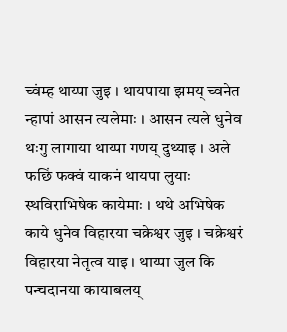च्वंम्ह थाय्पा जुइ । थायपाया झमय् च्वनेत न्हापां आसन त्यलेमाः । आसन त्यले धुनेव थःगु लागाया थाय्पा गणय् दुथ्याइ । अले फछिं फक्वं याकनं थायपा लुयाः स्थविराभिषेक कायेमाः । थथे अभिषेक काये धुनेव विहारया चक्रेश्वर जुइ । चक्रेश्वरं विहारया नेतृत्व याइ । थाय्पा जुल कि पन्चदानया कायाबलय्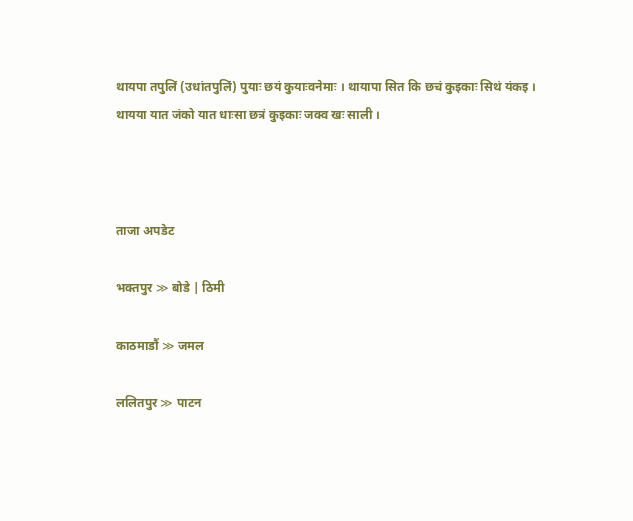थायपा तपुलिं (उधांतपुलिं) पुयाः छयं कुयाःवनेमाः । थायापा सित कि छचं कुइकाः सिथं यंकइ । थायया यात जंको यात धाःसा छत्रं कुइकाः जक्व खः साली ।



ताजा अपडेट

भक्तपुर ≫ बोडे | ठिमी

काठमाडौं ≫ जमल

ललितपुर ≫ पाटन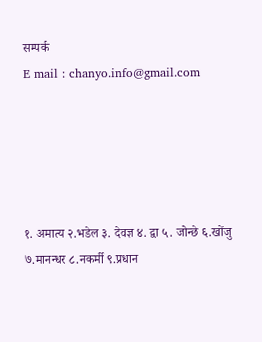सम्पर्क
E mail : chanyo.info@gmail.com





१. अमात्य २.भडेल ३. देवज्ञ ४. द्वा ५. जोन्छे ६.खोंजु ७.मानन्धर ८.नकर्मी ९.प्रधान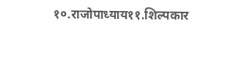१०.राजोपाध्याय११.शिल्पकार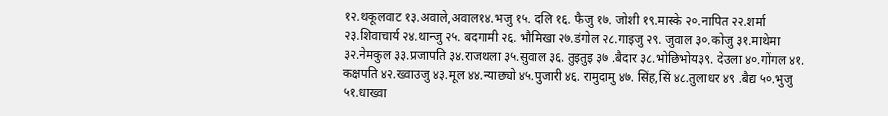१२.थकूलवाट १३.अवाले,अवाल१४.भजु १५. दलि १६. फैजु १७. जोशी १९.मास्के २०.नापित २२.शर्मा २३.शिवाचार्य २४.थान्जु २५. बदगामी २६. भौमिखा २७.डंगोल २८.गाइजु २९. जुवाल ३०.कोजु ३१.माथेमा ३२.नेमकुल ३३.प्रजापति ३४.राजथला ३५.सुवाल ३६. तुइतुइ ३७ .बैदार ३८.भोछिभोय३९. देउला ४०.गोंगल ४१. कक्षपति ४२.ख्वाउजु ४३.मूल ४४.न्याछ्यो ४५.पुजारी ४६. रामुदामु ४७. सिंह,सिं ४८.तुलाधर ४९ .बैद्य ५०.भुजु ५१.धाख्वा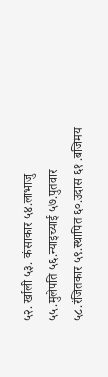५२. र्खाली ५३. कंसाकार ५४.लाभाजु ५५.मुलेपति ५६.न्याइच्याई ५७.पुतवार ५८.रंजितकार ५९.स्थापित ६०.उदास ६१ .बजिमय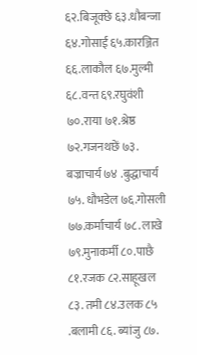६२.बिजूक्छे ६३.धौबन्जा ६४.गोसाई ६५.कारञ्जित ६६.लाकौल ६७.मुल्मी ६८.वन्त ६९.रघुवंशी ७०.राया ७१.श्रेष्ठ ७२.गजनथछें ७३. बज्राचार्य ७४ .बुद्धाचार्य ७५. धौभडेल ७६.गोसली ७७.कर्माचार्य ७८. लाखे ७९.मुनाकर्मी ८०.पाछै ८१.रजक ८२.साहूखल ८३. तमी ८४.उलक ८५ .बलामी ८६. ब्यांजु ८७.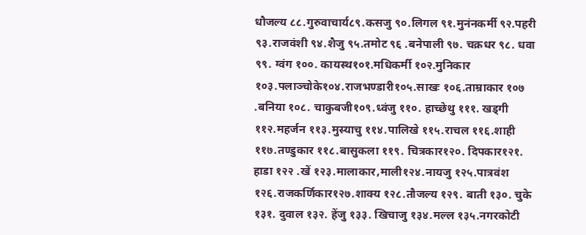धौजल्य ८८.गुरुवाचार्य८९.कसजु ९०.लिगल ९१.मुनंनकर्मी ९२.पहरी ९३.राजवंशी ९४.शैजु ९५.तमोट ९६ .बनेपाली ९७. चक्रधर ९८. धवा ९९. ग्वंग १००. कायस्थ१०१.मधिकर्मी १०२.मुनिकार १०३.पलाञ्चोके१०४.राजभण्डारी१०५.साखः १०६.ताम्राकार १०७ .बनिया १०८. चाकुबजी१०९.ध्वंजु ११०. हाच्छेथु १११. खड्गी ११२.महर्जन ११३.मुस्याचु ११४.पालिखे ११५.राचल ११६.शाही ११७.तण्डुकार ११८.बासुकला ११९. चित्रकार१२०. दिपकार१२१. हाडा १२२ .खें १२३.मालाकार,माली१२४.नायजु १२५.पात्रवंश १२६.राजकर्णिकार१२७.शाक्य १२८.तौजल्य १२९. बाती १३०. चुके १३१. दुवाल १३२. हेंजु १३३. खिचाजु १३४.मल्ल १३५.नगरकोटी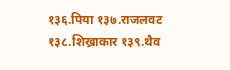१३६.पिया १३७.राजलवट १३८.शिख्राकार १३९.थैव